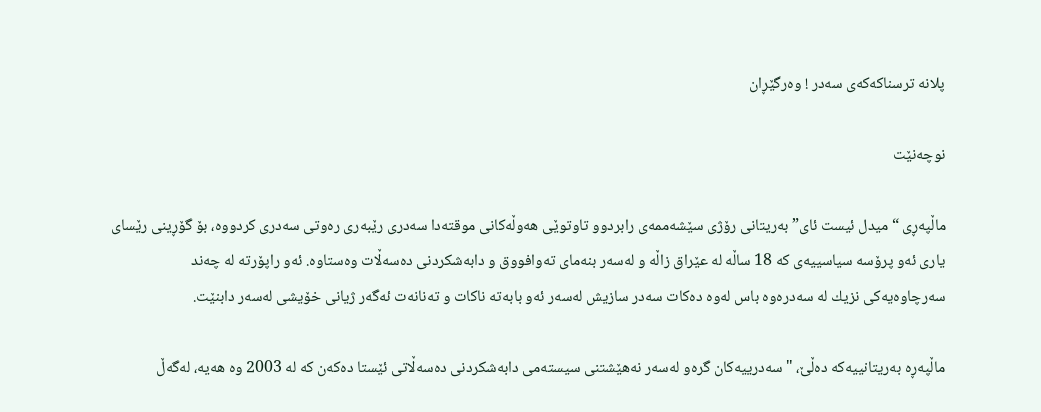پلانه‌ ترسناكه‌كه‌ى سه‌در ! وەرگێڕان

نوچه‌نێت

ماڵپه‌ڕى “میدل ئیست ئاى” به‌ریتانى رۆژى سێشه‌ممه‌ى رابردوو تاوتوێى هه‌وڵه‌كانى موقته‌دا سه‌درى رێبه‌رى ره‌وتى سه‌درى كردووه‌، بۆ گۆڕينى رێساى یارى ئه‌و پرۆسه‌ سیاسییه‌ى كه‌ 18 ساڵه‌ له‌ عێراق زاڵه‌ و له‌سه‌ر بنه‌ماى ته‌وافووق و دابه‌شكردنى ده‌سه‌ڵات وه‌ستاوه‌. ئه‌و راپۆرته‌ له‌ چه‌ند سه‌رچاوه‌یه‌كى نزیك له‌ سه‌دره‌وه‌ باس له‌وه‌ ده‌كات سه‌در سازیش له‌سه‌ر ئه‌و بابه‌ته‌ ناكات و ته‌نانه‌ت ئه‌گه‌ر ژیانی خۆیشى له‌سه‌ر دابنێت.

ماڵپه‌ڕه‌ به‌ریتانییه‌كه‌ ده‌ڵێ، "سه‌درییه‌كان گره‌و له‌سه‌ر نه‌هێشتنى سیسته‌مى دابه‌شكردنى ده‌سه‌ڵاتى ئێستا ده‌كه‌ن كه‌ له‌ 2003 وه‌ هه‌یه‌، له‌گه‌ڵ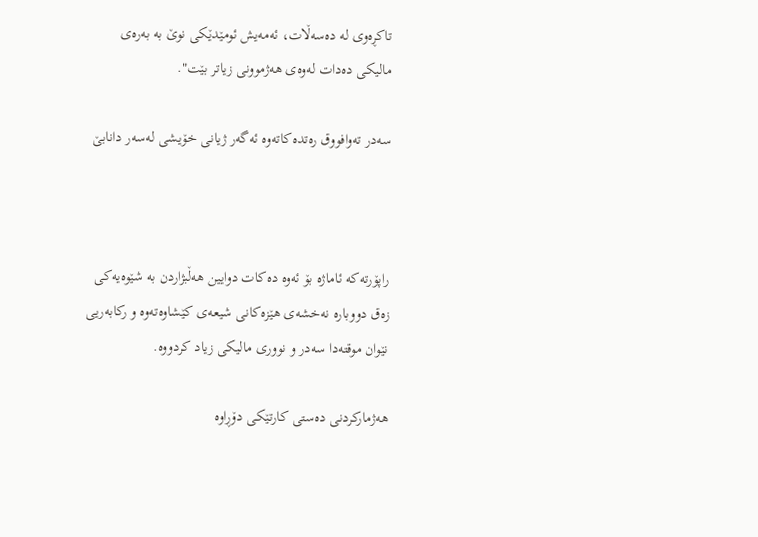تاكڕه‌وى له‌ ده‌سه‌ڵات، ئه‌مه‌یش ئومێدێكى نوێ به‌ به‌ره‌ى مالیكى ده‌دات له‌وه‌ى هه‌ژموونى زیاتر بێت".

سه‌در ته‌وافووق ره‌تده‌كاته‌وه‌ ئه‌گه‌ر ژیانى خۆیشى له‌سه‌ر دانابێ



راپۆرته‌كه‌ ئاماژه‌ بۆ ئه‌وه‌ ده‌كات دوایین هه‌ڵبژاردن به‌ شێوه‌یه‌كى زه‌ق دووباره‌ نه‌خشه‌ى هێزه‌كانى شیعه‌ى كێشاوه‌ته‌وه‌ و ركابه‌ریى نێوان موقته‌دا سه‌در و نوورى مالیكى زیاد كردووه‌.

هه‌ژماركردنى ده‌ستى كارتێكى دۆڕاوه‌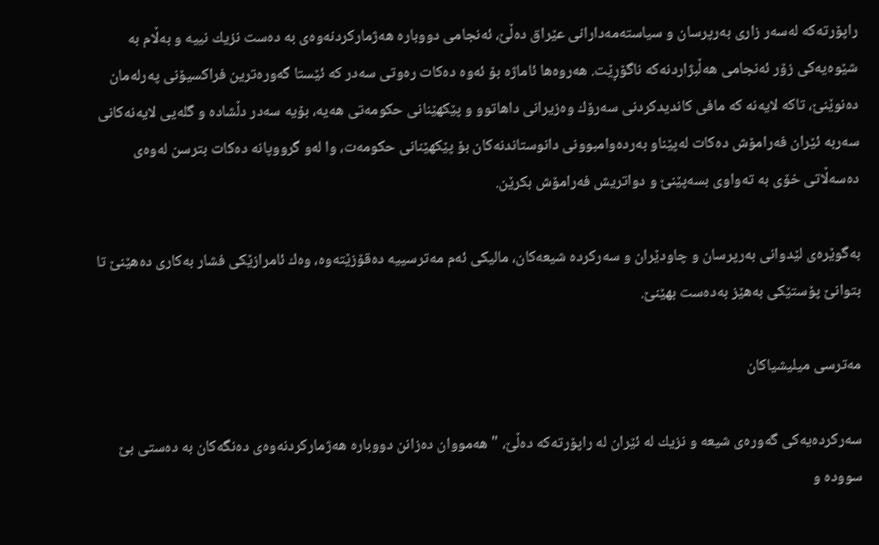راپۆرته‌كه‌ له‌سه‌ر زارى به‌رپرسان و سیاسته‌مه‌دارانى عێراق ده‌ڵێ، ئه‌نجامى دووباره‌ هه‌ژماركردنه‌وه‌ى به‌ ده‌ست نزیك نییه‌ و به‌ڵام به‌ شێوه‌یه‌كى زۆر ئه‌نجامى هه‌ڵبژاردنه‌كه‌ ناگۆڕێت. هه‌روه‌ها ئاماژه‌ بۆ ئه‌وه‌ ده‌كات ره‌وتى سه‌در كه‌ ئێستا گه‌وره‌ترین فراكسیۆنى په‌رله‌مان ده‌نوێنێ، تاكه‌ لایه‌نه‌ كه‌ مافى كاندیدكردنى سه‌رۆك وه‌زیرانى داهاتوو و پێكهێنانى حكومه‌تى هه‌یه‌، بۆیه‌ سه‌در دڵشاده‌ و گلەیى لایه‌نه‌كانى سه‌ربه‌ ئێران فه‌رامۆش ده‌كات له‌پێناو به‌رده‌وامبوونى دانوستاندنه‌كان بۆ پێكهێنانى حكومه‌ت، وا له‌و گرووپانه‌ ده‌كات بترسن له‌وه‌ى ده‌سه‌ڵاتى خۆى به‌ ته‌واوى بسه‌پێنێ و دواتریش فه‌رامۆش بكرێن.

به‌گوێره‌ى لێدوانى به‌رپرسان و چاودێران و سه‌ركرده‌ شیعه‌كان، مالیكى ئه‌م مه‌ترسییه‌ ده‌قۆزێته‌وه‌، وه‌ك ئامرازێكى فشار به‌كارى ده‌هێنێ تا بتوانێ پۆستێكى به‌هێز به‌ده‌ست بهێنێ.

مه‌ترسى میلیشیاكان

سه‌ركرده‌یه‌كى گه‌وره‌ى شیعه‌ و نزیك له‌ ئێران له‌ راپۆرته‌كه‌ ده‌ڵێ، "هه‌مووان ده‌زانن دووباره‌ هه‌ژماركردنه‌وه‌ى ده‌نگه‌كان به‌ ده‌ستى بێ سووده‌ و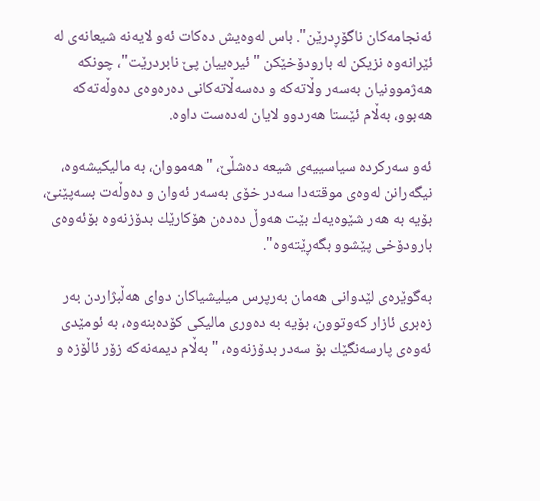ئه‌نجامه‌كان ناگۆڕدرێن". باس له‌وه‌یش ده‌كات ئه‌و لایه‌نه‌ شیعانه‌ى له‌ ئێرانه‌وه‌ نزیكن له‌ بارودۆخێكن "ئیره‌ییان پێ نابردرێت"، چونكه‌ هه‌ژموونیان به‌سه‌ر وڵاته‌كه‌ و ده‌سه‌ڵاته‌كانى ده‌ره‌وه‌ى ده‌وڵه‌ته‌كه‌ هه‌بوو، به‌ڵام ئێستا هه‌ردوو لایان له‌ده‌ست داوه‌.

ئه‌و سه‌ركرده‌ سیاسییه‌ى شیعه‌ ده‌شڵێ، "هه‌مووان، به‌ مالیكیشه‌وه‌، نیگه‌رانن له‌وه‌ى موقته‌دا سه‌در خۆى به‌سه‌ر ئه‌وان و ده‌وڵه‌ت بسه‌پێنێ، بۆیه‌ به‌ هه‌ر شێوه‌یه‌ك بێت هه‌وڵ ده‌ده‌ن هۆكارێك بدۆزنه‌وه‌ بۆئه‌وه‌ى بارودۆخى پێشوو بگه‌ڕێته‌وه‌".

به‌گوێره‌ى لێدوانى هه‌مان به‌رپرس میلیشیاكان دواى هه‌ڵبژاردن به‌ر زه‌برى ئازار كه‌وتوون، بۆیه‌ به‌ ده‌ورى مالیكى كۆده‌بنه‌وه‌، به‌ ئومێدى ئه‌وه‌ى پارسه‌نگێك بۆ سه‌در بدۆزنه‌وه‌، "به‌ڵام دیمه‌نه‌كه‌ زۆر ئاڵۆزه‌ و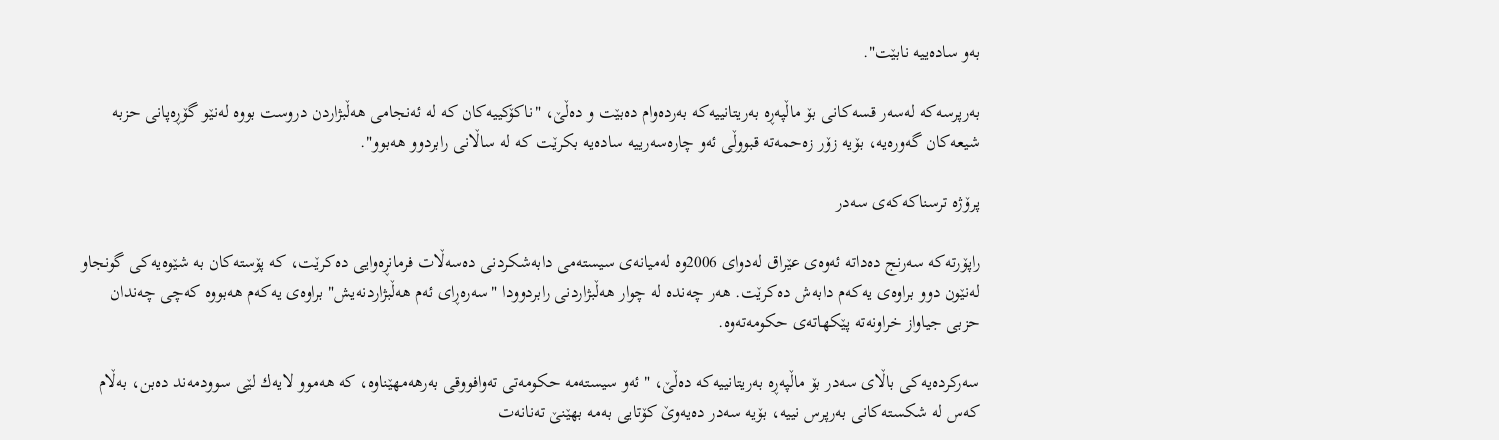به‌و ساده‌ییه‌ نابێت".

به‌رپرسه‌كه‌ له‌سه‌ر قسه‌كانى بۆ ماڵپه‌ڕه‌ به‌ریتانییه‌كه‌ به‌رده‌وام ده‌بێت و ده‌ڵێ، "ناكۆكییه‌كان كه‌ له‌ ئه‌نجامى هه‌ڵبژاردن دروست بووه‌ له‌نێو گۆڕه‌پانى حزبه‌ شیعه‌كان گه‌وره‌یه‌، بۆیه‌ زۆر زه‌حمه‌ته‌ قبووڵى ئه‌و چاره‌سه‌رییه‌ ساده‌یه‌ بكرێت كه‌ له‌ ساڵانى رابردوو هه‌بوو".

پرۆژه‌ ترسناكه‌كه‌ى سه‌در

راپۆرته‌كه‌ سه‌رنج ده‌داته‌ ئه‌وه‌ى عێراق له‌دواى 2006وه‌ له‌میانه‌ى سیسته‌مى دابه‌شكردنى ده‌سه‌ڵات فرمانڕه‌وایى ده‌كرێت، كه‌ پۆسته‌كان به‌ شێوه‌یه‌كى گونجاو له‌نێون دوو براوه‌ى یه‌كه‌م دابه‌ش ده‌كرێت. هه‌ر چه‌نده‌ له‌ چوار هه‌ڵبژاردنى رابردوودا "سه‌ره‌ڕاى ئه‌م هه‌ڵبژاردنه‌یش" براوه‌ى یه‌كه‌م هه‌بووه‌ كه‌چى چه‌ندان حزبى جیاواز خراونه‌ته‌ پێكهاته‌ى حكومه‌ته‌وه‌.

سه‌ركرده‌یه‌كى باڵاى سه‌در بۆ ماڵپه‌ڕه‌ به‌ریتانییه‌كه‌ ده‌ڵێ، "ئه‌و سیسته‌مه‌ حكومه‌تى ته‌وافووقى به‌رهه‌مهێناوه‌، كه‌ هه‌موو لایه‌ك لێى سوودمه‌ند ده‌بن، به‌ڵام كه‌س له‌ شكسته‌كانى به‌رپرس نییه‌، بۆیه‌ سه‌در ده‌یه‌وێ كۆتایى به‌مه‌ بهێنێ ته‌نانه‌ت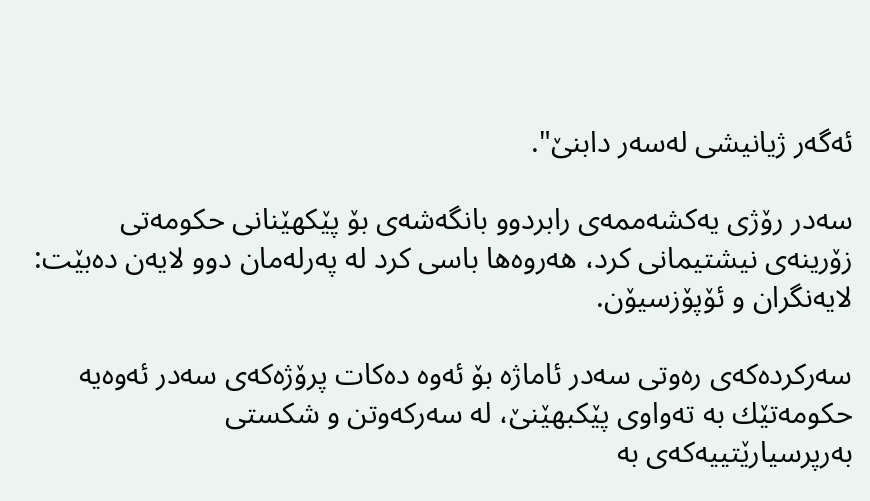ئه‌گه‌ر ژیانیشى له‌سه‌ر دابنێ".

سه‌در رۆژى یه‌كشه‌ممه‌ى رابردوو بانگه‌شه‌ى بۆ پێكهێنانى حكومه‌تى زۆرینه‌ى نیشتیمانى كرد، هه‌روه‌ها باسی کرد له‌ په‌رله‌مان دوو لایه‌ن ده‌بێت: لایه‌نگران و ئۆپۆزسیۆن.

سه‌ركرده‌كه‌ى ره‌وتى سه‌در ئاماژه‌ بۆ ئه‌وه‌ ده‌كات پرۆژه‌كه‌ى سه‌در ئه‌وه‌یه‌ حكومه‌تێك به‌ ته‌واوى پێكبهێنێ، له‌ سه‌ركه‌وتن و شكستى به‌رپرسیارێتییه‌كه‌ى به‌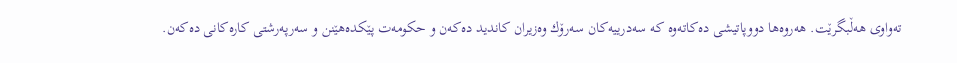ته‌واوى هه‌ڵبگرێت. هه‌روه‌ها دووپاتیشى ده‌كاته‌وه‌ كه‌ سه‌درییه‌كان سه‌رۆك وه‌زیران كاندید ده‌كه‌ن و حكومه‌ت پێكده‌هێنن و سه‌رپه‌رشتى كاره‌كانى ده‌كه‌ن.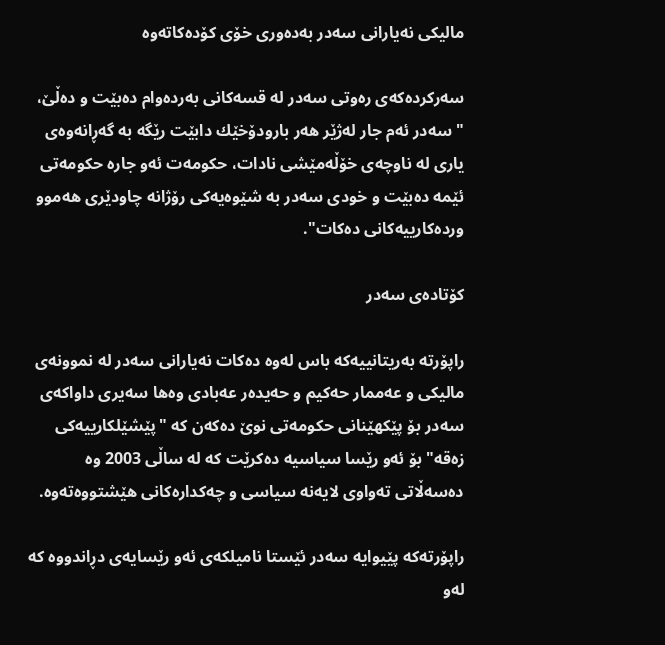مالیكى نه‌یارانى سه‌در به‌ده‌ورى خۆى كۆده‌كاته‌وه‌

سه‌ركرده‌كه‌ى ره‌وتى سه‌در له‌ قسه‌كانى به‌رده‌وام ده‌بێت و ده‌ڵێ، "سه‌در ئه‌م جار له‌ژێر هه‌ر بارودۆخێك دابێت رێگه‌ به‌ گه‌ڕانه‌وه‌ى یارى له‌ ناوچه‌ى خۆڵه‌مێشى نادات، حكومه‌ت ئه‌و جاره‌ حكومه‌تى ئێمه‌ ده‌بێت و خودى سه‌در به‌ شێوه‌یه‌كى رۆژانه‌ چاودێرى هه‌موو ورده‌كارییه‌كانى ده‌كات".

كۆتاده‌ى سه‌در

راپۆرته‌ به‌ریتانییه‌كه‌ باس له‌وه‌ ده‌كات نه‌یارانى سه‌در له‌ نموونه‌ى مالیكى و عه‌ممار حه‌كیم و حه‌یده‌ر عه‌بادى وه‌ها سه‌یرى داواكه‌ى سه‌در بۆ پێكهێنانى حكومه‌تى نوێ ده‌كه‌ن كه‌ "پێشێلكارییه‌كى زه‌قه‌" بۆ ئه‌و رێسا سیاسیه‌ ده‌كرێت كه‌ له‌ ساڵى 2003 وه‌ ده‌سه‌ڵاتى ته‌واوى لایه‌نه‌ سیاسى و چه‌كداره‌كانى هێشتووه‌ته‌وه‌.

راپۆرته‌كه‌ پێیوایه‌ سه‌در ئێستا نامیلكه‌ى ئه‌و رێسایه‌ى دڕاندووه‌ كه‌ له‌و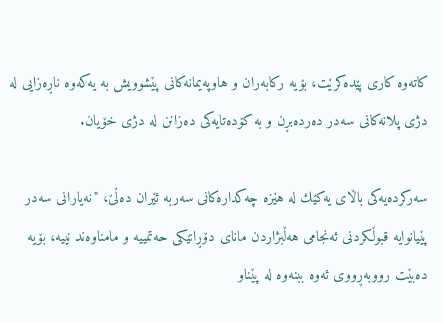كاته‌وه‌ كارى پێده‌كرێت، بۆیه‌ ركابه‌ران و هاوپه‌یمانه‌كانى پێشوویش به‌ یه‌كه‌وه‌ ناڕه‌زایى له‌ دژى پلانه‌كانى سه‌در ده‌رده‌بڕن و به‌ كۆده‌تایه‌كى ده‌زانن له‌ دژى خۆیان.

سه‌ركرده‌یه‌كى باڵاى یه‌كێك له‌ هێزه‌ چه‌كداره‌كانى سه‌ربه‌ ئێران ده‌ڵێ، "نه‌یارانى سه‌در پێیانوایه‌ قبوڵكردنى ئه‌نجامى هه‌ڵبژاردن ماناى دۆڕانێكى حه‌تمییه‌ و مامناوه‌ند نییه‌، بۆیه‌ ده‌بێت رووبه‌ڕووى ئه‌وه‌ ببنه‌وه‌ له‌ پێناو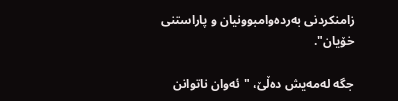زامنكردنى به‌رده‌وامبوونیان و پاراستنی خۆیان".

جگه‌ له‌مه‌یش ده‌ڵێ، "ئه‌وان ناتوانن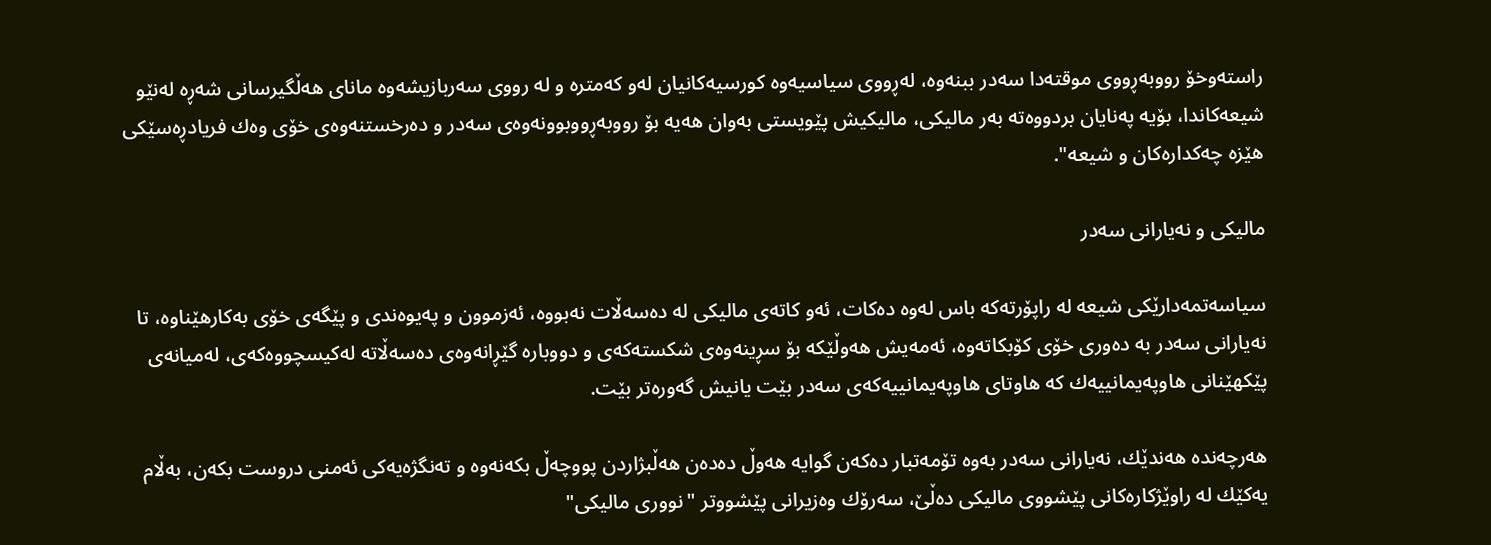راسته‌وخۆ رووبه‌ڕووى موقته‌دا سه‌در ببنه‌وه‌، له‌ڕووى سیاسيه‌وه‌ كورسیه‌كانیان له‌و كه‌متره‌ و له‌ رووی سه‌ربازیشه‌وه‌ ماناى هه‌ڵگیرسانى شه‌ڕه‌ له‌نێو شيعه‌كاندا، بۆیه‌ په‌نایان بردووه‌ته‌ به‌ر مالیكى، مالیكیش پێویستى به‌وان هه‌یه‌ بۆ رووبه‌ڕووبوونه‌وه‌ى سه‌در و ده‌رخستنه‌وه‌ى خۆى وه‌ك فریادڕه‌سێكى هێزه‌ چه‌كداره‌كان و شیعه‌".

مالیكى و نه‌یارانى سه‌در

سیاسه‌تمه‌دارێكى شیعه‌ له‌ راپۆرته‌كه‌ باس له‌وه‌ ده‌كات، ئه‌و كاته‌ى مالیكى له‌ ده‌سه‌ڵات نه‌بووه‌، ئه‌زموون و په‌یوه‌ندى و پێگه‌ى خۆى به‌كارهێناوه‌، تا نه‌یارانى سه‌در به‌ ده‌ورى خۆى كۆبكاته‌وه‌، ئه‌مه‌یش هه‌وڵێكه‌ بۆ سڕینه‌وه‌ى شكسته‌كه‌ى و دووباره‌ گێڕانه‌وه‌ى ده‌سه‌ڵاته‌ له‌كیسچووه‌كه‌ى، له‌میانه‌ى پێكهێنانى هاوپه‌یمانییه‌ك كه‌ هاوتاى هاوپه‌یمانییه‌كه‌ى سه‌در بێت یانیش گه‌وره‌تر بێت.

هه‌رچه‌نده‌ هه‌ندێك، نه‌یارانى سه‌در به‌وه‌ تۆمه‌تبار ده‌كه‌ن گوایه‌ هه‌وڵ ده‌ده‌ن هه‌ڵبژاردن پووچه‌ڵ بكه‌نه‌وه‌ و ته‌نگژه‌یه‌كى ئه‌منى دروست بكه‌ن، به‌ڵام یه‌كێك له‌ راوێژكاره‌كانى پێشووى مالیكى ده‌ڵێ، سه‌رۆك وه‌زیرانى پێشووتر "نوورى مالیكى"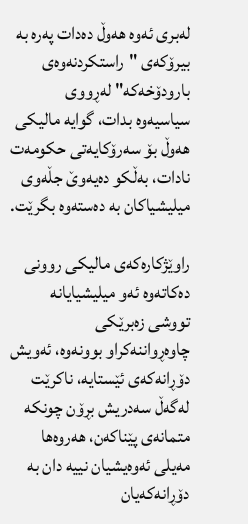له‌برى ئه‌وه‌ هه‌وڵ ده‌دات په‌ره‌ به‌ بیرۆكه‌ى "راستكردنه‌وه‌ى بارودۆخه‌كه‌" له‌ڕووى سیاسیه‌وه‌ بدات، گوایه‌ مالیكى هه‌وڵ بۆ سه‌رۆكایه‌تى حكومه‌ت نادات، به‌ڵكو ده‌یه‌وێ جڵه‌وى میلیشیاكان به‌ ده‌سته‌وه‌ بگرێت.

راوێژكاره‌كه‌ى مالیكى روونى ده‌كاته‌وه‌ ئه‌و میلیشیایانه‌ تووشى زه‌برێكى چاوه‌ڕواننه‌كراو بوونه‌وه‌، ئه‌ویش دۆڕانه‌كه‌ى ئێستایه‌، ناكرێت له‌گه‌ڵ سه‌دریش بڕۆن چونكه‌ متمانه‌ى پێناكه‌ن، هه‌روه‌ها مه‌یلى ئه‌وه‌یشیان نییه‌ دان به‌ دۆڕانه‌كه‌یان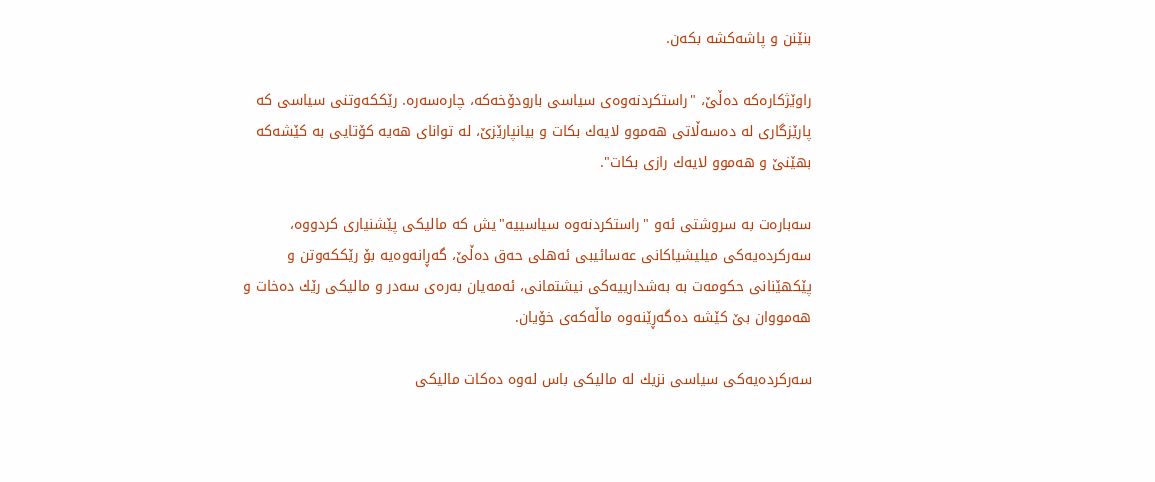بنێنن و پاشه‌كشه‌ بكه‌ن.

راوێژكاره‌كه‌ ده‌ڵێ، "راستكردنه‌وه‌ى سیاسى بارودۆخه‌كه‌، چاره‌سه‌ره‌. رێككه‌وتنى سیاسى كه‌ پارێزگارى له‌ ده‌سه‌ڵاتى هه‌موو لایه‌ك بكات و بیانپارێزێ، له‌ تواناى هه‌یه‌ كۆتایى به‌ كێشه‌كه‌ بهێنێ و هه‌موو لایه‌ك رازى بكات".

سه‌باره‌ت به‌ سروشتى ئه‌و "راستكردنه‌وه‌ سیاسییه‌"یش كه‌ مالیكى پێشنیارى كردووه‌، سه‌ركرده‌یه‌كى میلیشیاكانى عه‌سائیبى ئه‌هلى حه‌ق ده‌ڵێ، گه‌ڕانه‌وه‌یه‌ بۆ رێككه‌وتن و پێكهێنانى حكومه‌ت به‌ به‌شدارییه‌كى نیشتمانى، ئه‌مه‌یان به‌ره‌ى سه‌در و مالیكى رێك ده‌خات و هه‌مووان بێ كێشه‌ ده‌گه‌ڕێنه‌وه‌ ماڵه‌كه‌ی خۆیان.

سه‌ركرده‌یه‌كى سیاسى نزیك له‌ مالیكى باس له‌وه‌ ده‌كات مالیكى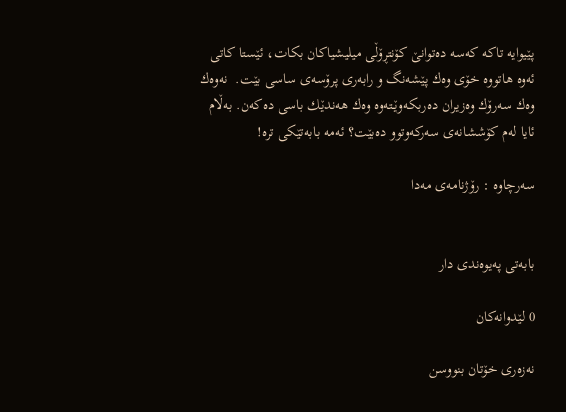پێیوایه‌ تاكه‌ كه‌سه‌ ده‌توانێ كۆنتڕۆڵى میلیشیاكان بكات، ئێستا كاتى ئه‌وه‌ هاتووه‌ خۆى وه‌ك پێشه‌نگ و رابه‌رى پرۆسه‌ى ساسى بێت.  نه‌وه‌ك وه‌ك سه‌رۆك وه‌زیران ده‌ربكه‌وێـته‌وه‌ وه‌ك هه‌ندێك باسى ده‌كه‌ن. به‌ڵام ئایا له‌م كۆششانه‌ى سه‌ركه‌وتوو ده‌بێت؟ ئه‌مه‌ بابه‌تێكى تره‌!

سه‌رچاوه‌ : رۆژنامه‌ى مه‌دا


بابەتی پەیوەندی دار

0 لێدوانەکان

نەزەری خۆتان بنووسن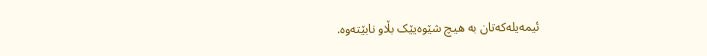ئیمەیلەکەتان بە هیچ شێوەیێک بڵاو نابێتەوە.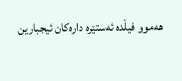هەموو فیڵدە ئەستێرە دارەکان ئیجبارین